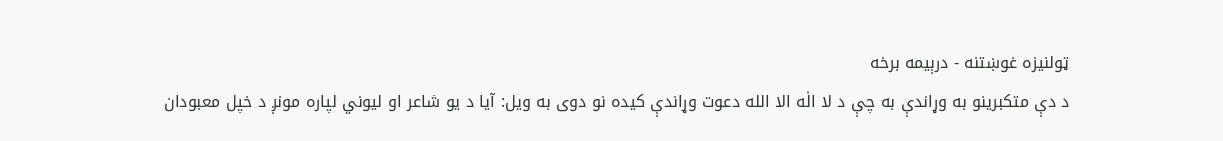ټولنيزه غوښتنه - درېیمه برخه
د دې متکبرينو به وړاندې به چې د لا الٰه الا الله دعوت وړاندې کيده نو دوى به ويل: آيا د يو شاعر او ليوني لپاره مونږ د خپل معبودان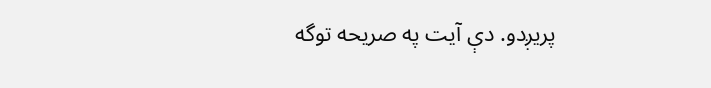پريږدو. دې آيت په صريحه توگه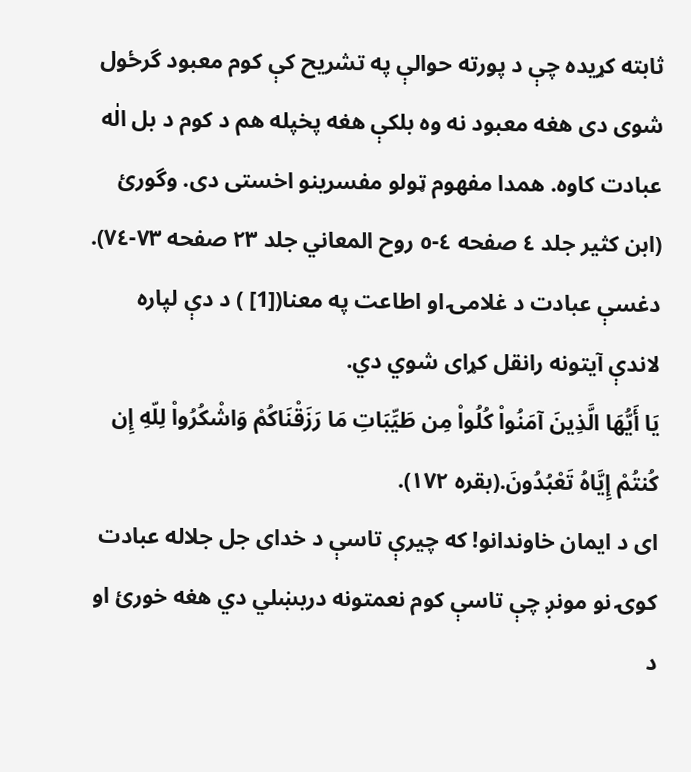ثابته کړيده چې د پورته حوالې په تشريح کې کوم معبود گرځول شوى دى هغه معبود نه وه بلکې هغه پخپله هم د کوم د بل الٰه عبادت کاوه. همدا مفهوم ټولو مفسرينو اخستى دى. وگورئ (ابن کثير جلد ٤ صفحه ٤-٥ روح المعاني جلد ٢٣ صفحه ٧٣-٧٤).
دغسې عبادت د غلامۍ او اطاعت په معنا([1] ) د دې لپاره لاندې آيتونه رانقل کړاى شوي دي.
يَا أَيُّهَا الَّذِينَ آمَنُواْ كُلُواْ مِن طَيِّبَاتِ مَا رَزَقْنَاكُمْ وَاشْكُرُواْ لِلّهِ إِن كُنتُمْ إِيَّاهُ تَعْبُدُونَ.(بقره ١٧٢).
اى د ايمان خاوندانو! که چيرې تاسې د خداى جل جلاله عبادت کوۍ نو مونږ چې تاسې کوم نعمتونه دربښلي دي هغه خورئ او د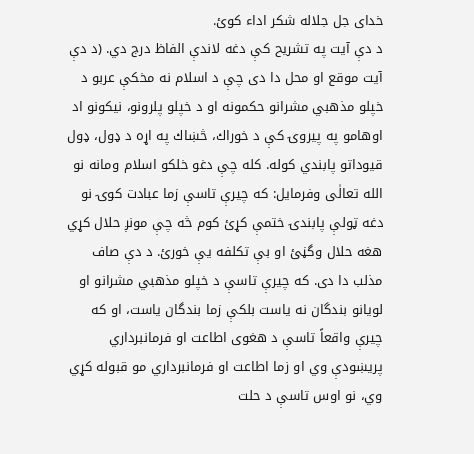خداى جل جلاله شکر اداء کوئ.
د دې آيت په تشريح کې دغه لاندې الفاظ درج دي. (د دې آيت موقع او محل دا دى چې د اسلام نه مخکې عربو د خپلو مذهبي مشرانو حکمونه او د خپلو پلرونو، نيکونو اد اوهامو په پيروۍ کې د خوراك، څښاك په اړه د ډول، ډول قيوداتو پابندي کوله. کله چې دغو خلکو اسلام ومانه نو الله تعالٰى وفرمايل: که چيرې تاسې زما عبادت کوۍ نو دغه ټولې پابندۍ ختمې کړئ کوم څه چې مونږ حلال کړي هغه حلال وگڼئ او بې تکلفه يې خورئ. د دې صاف مذلب دا دى. که چيرې تاسې د خپلو مذهبي مشرانو او لويانو بندگان نه ياست بلکې زما بندگان ياست، او که چيرې واقعاً تاسې د هغوى اطاعت او فرمانبرداري پريښودې وي او زما اطاعت او فرمانبرداري مو قبوله کړي وي، نو اوس تاسې د حلت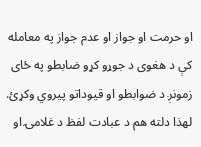او حرمت او جواز او عدم جواز په معامله کې د هغوى د جوړو کړو ضابطو په ځاى زمونږ د ضوابطو او قيوداتو پيروي وکړئ. لهذا دلته هم د عبادت لفظ د غلامۍ او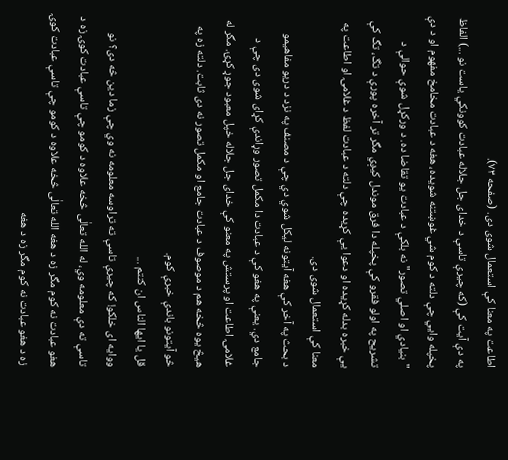اطاعت په معنا کې استعمال شوى دى. (صفحه ٧٣).
په دې آيت کې (که چيرې تاسې د خداى جل جلاله عبادت کوونکي ياست نو ...) الفاظ پخپله وايي چې دلته د کوم شي غوښتنه شويده، هغه د عبادت مخامخ مفهوم او د دې "بنيادي او اصلي تصور" نه بلکې د عبادت يو تقاضا ده. د ورکړل شوې حوالې د تشريح په اولو فقرو کې پخپله دا فرق موندل کيږي مگر تر آخره پورې د تگ، تگ کې يې خبره بدله کړيده او دعوا يې کړيده چې دلته د عبادت لفظ د غلامۍ او اطاعت په معنا کې استعمال شوى دى.
د بحث په آخر کې هغه آيتونه ليکل شوي دي چې د مصنف په نزد د دريو مفاهيمو جامع دي. يعنې په هغو کې د عبادت دا مکمل تصور وړاندې کړاى شوى دى چې د غلامۍ اطاعت او پرستش په معنو کې خداى جل جلاله خپل معبود جوړ کړئ. مگر له هيڅ يوه څخه هم د موصوف د عبادت جامع او مکمل تصور نه دى ثابت. دلته زه په څو آيتونو باندې خبرې کوم.
قل يا ايها الناس ان کنتم ...
ووايه اى خلکو! که چيرې تاسې ته تراوسه معلومه نه وي چې زما دين څه دى؟ نو تاسې ته دې معلومه وي، له الله تعالٰى څخه علاوه د کومو چې تاسې عبادت کوۍ زه د هغو عبادت نه کوم مگر زه د هغه الله تعالٰى څخه علاوه د کومو چې تاسې عبادت کوۍ زه د هغو عبادت نه کوم مگر زه د هغه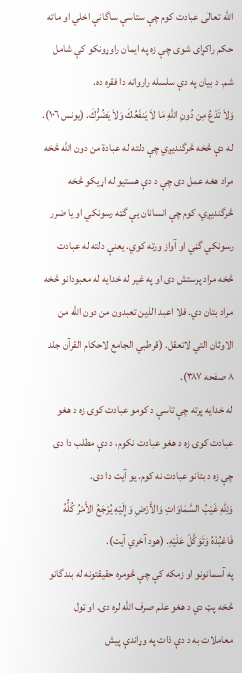الله تعالٰى عبادت کوم چې ستاسې ساگانې اخلي او ماته حکم راکړاى شوى چې زه په ايمان راوړونکو کې شامل شم. د بيان په دې سلسله راروانه دا فقره ده.
وَلاَ تَدْعُ مِن دُونِ اللّهِ مَا لاَ يَنفَعُكَ وَلاَ يَضُرُّكَ. (يونس ١٠٦).
له دې څخه څرگنديږي چې دلته له عبادة من دون الله څخه مراد هغه عمل دى چې د دې هستيو له اړيکو څخه څرگنديږي، کوم چې انسانان يې گټه رسونکي او يا ضرر رسونکي گڼي او آواز ورته کوي. يعنې دلته له عبادت څخه مراد پرستش دى او په غير له خدايه له معبودانو څخه مراد بتان دي. فلا اعبد الذين تعبدون من دون الله من الاوثان التي لاتعقل. (قرطبي الجامع لاحکام القرآن جلد ٨ صفحه ٣٨٧).
له خدايه پرته چې تاسې د کومو عبادت کوۍ زه د هغو عبادت کوۍ زه د هغو عبادت نکوم، د دې مطلب دا دى چې زه د بتانو عبادت نه کوم. يو آيت دا دى.
وَلِلّهِ غَيْبُ السَّمَاوَاتِ وَالأَرْضِ وَإِلَيْهِ يُرْجَعُ الأَمْرُ كُلُّهُ فَاعْبُدْهُ وَتَوَكَّلْ عَلَيْهِ. (هود آخري آيت).
په آسمانونو او زمکه کې چې څومره حقيقتونه له بندگانو څخه پټ دي د هغو علم صرف الله لره دى. او ټول معاملات به د دې ذات په وړاندې پيش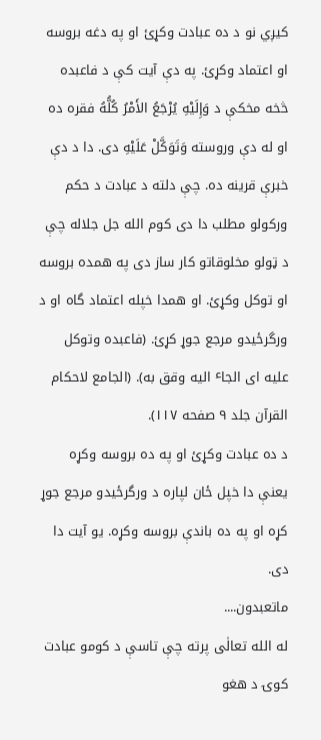کيږي نو د ده عبادت وکړئ او په دغه بروسه او اعتماد وکړئ. په دې آيت کې د فاعبده څخه مخکې د وَإِلَيْهِ يُرْجَعُ الأَمْرُ كُلُّهُ فقره ده او له دې وروسته وَتَوَكَّلْ عَلَيْهِ دى. دا د دې خبرې قرينه ده. چې دلته د عبادت د حکم ورکولو مطلب دا دى کوم الله جل جلاله چې د ټولو مخلوقاتو کار ساز دى په همده بروسه او توکل وکړئ. او همدا خپله اعتماد گاه او د ورگرځيدو مرجع جوړ کړئ. (فاعبده وتوکل عليه اى الجاٴ اليه وقق به). (الجامع لاحکام القرآن جلد ٩ صفحه ١١٧).
د ده عبادت وکړئ او په ده بروسه وکړه يعنې دا خپل ځان لپاره د ورگرځيدو مرجع جوړ کړه او په ده باندې بروسه وکړه. يو آيت دا دى.
ماتعبدون....
له الله تعالٰى پرته چې تاسې د کومو عبادت کوۍ د هغو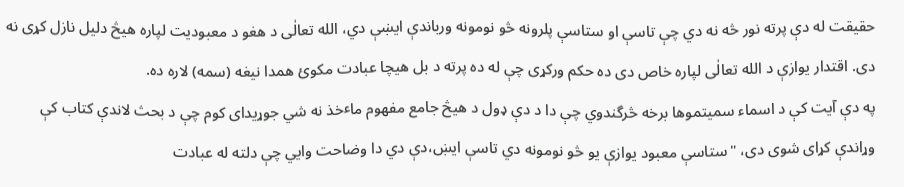حقيقت له دې پرته نور څه نه دي چې تاسې او ستاسې پلرونه څو نومونه ورباندې ايښې دي، الله تعالٰى د هغو د معبوديت لپاره هيڅ دليل نازل کړى نه دى. اقتدار يوازې د الله تعالٰى لپاره خاص دى ده حکم ورکړى چې له ده پرته د بل هيچا عبادت مکوئ همدا نيغه (سمه) لاره ده.
په دې آيت کې د اسماء سميتموها برخه څرگندوي چې دا د دې ډول د هيڅ جامع مفهوم ماٴخذ نه شي جوړيداى کوم چې د بحث لاندې کتاب کې وړاندې کړاى شوى دى، "ستاسې معبود يوازې يو څو نومونه دي تاسې ايښ،دې دي دا وضاحت وايي چې دلته له عبادت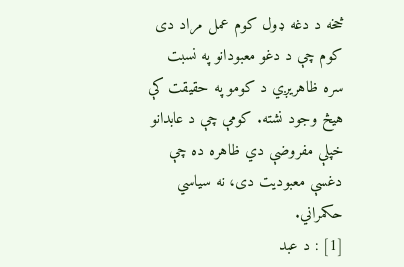څخه د دغه ډول کوم عمل مراد دى کوم چې د دغو معبودانو په نسبت سره ظاهريږي د کومو په حقيقت کې هيڅ وجود نشته. کومې چې د عابدانو خپلې مفروضې دي ظاهره ده چې دغسې معبوديت دى، نه سياسي حکمراني.
[1] : د عبد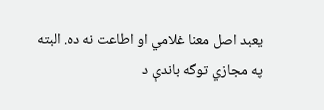يعبد اصل معنا غلامي او اطاعت نه ده. البته په مجازي توگه باندې د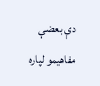دې بعضې مفاهيمو لپاره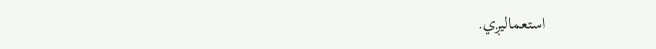استعماليږي.